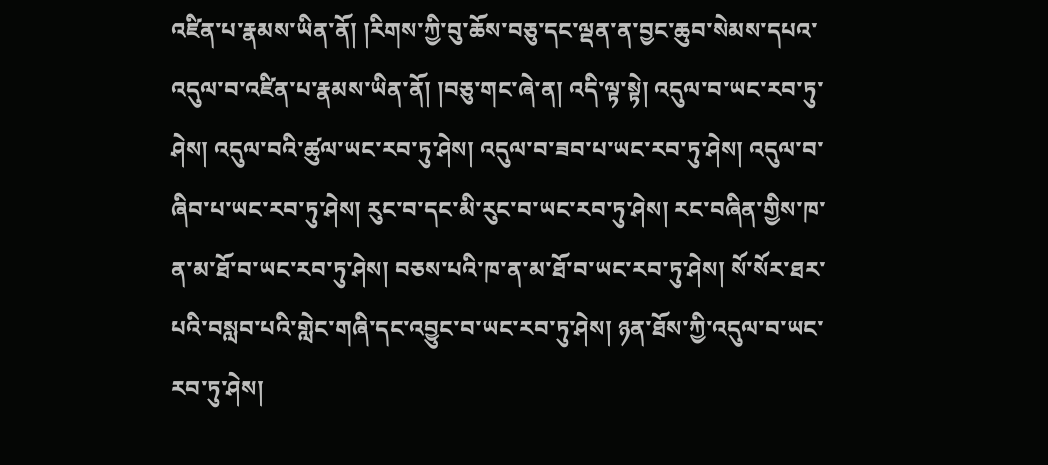འཛིན་པ་རྣམས་ཡིན་ནོ། །རིགས་ཀྱི་བུ་ཆོས་བཅུ་དང་ལྡན་ན་བྱང་ཆུབ་སེམས་དཔའ་འདུལ་བ་འཛིན་པ་རྣམས་ཡིན་ནོ། །བཅུ་གང་ཞེ་ན། འདི་ལྟ་སྟེ། འདུལ་བ་ཡང་རབ་ཏུ་ཤེས། འདུལ་བའི་ཚུལ་ཡང་རབ་ཏུ་ཤེས། འདུལ་བ་ཟབ་པ་ཡང་རབ་ཏུ་ཤེས། འདུལ་བ་ཞིབ་པ་ཡང་རབ་ཏུ་ཤེས། རུང་བ་དང་མི་རུང་བ་ཡང་རབ་ཏུ་ཤེས། རང་བཞིན་གྱིས་ཁ་ན་མ་ཐོ་བ་ཡང་རབ་ཏུ་ཤེས། བཅས་པའི་ཁ་ན་མ་ཐོ་བ་ཡང་རབ་ཏུ་ཤེས། སོ་སོར་ཐར་པའི་བསླབ་པའི་གླེང་གཞི་དང་འབྱུང་བ་ཡང་རབ་ཏུ་ཤེས། ཉན་ཐོས་ཀྱི་འདུལ་བ་ཡང་རབ་ཏུ་ཤེས།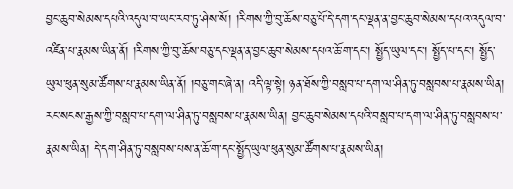བྱང་ཆུབ་སེམས་དཔའི་འདུལ་བ་ཡང་རབ་ཏུ་ཤེས་སོ། །རིགས་ཀྱི་བུ་ཆོས་བཅུ་པོ་དེ་དག་དང་ལྡན་ན་བྱང་ཆུབ་སེམས་དཔའ་འདུལ་བ་འཛིན་པ་རྣམས་ཡིན་ནོ། །རིགས་ཀྱི་བུ་ཆོས་བཅུ་དང་ལྡན་ན་བྱང་ཆུབ་སེམས་དཔའ་ཆོ་ག་དང་། སྤྱོད་ཡུལ་དང་། སྤྱོད་པ་དང་། སྤྱོད་ཡུལ་ཕུན་སུམ་ཚོགས་པ་རྣམས་ཡིན་ནོ། །བཅུ་གང་ཞེ་ན། འདི་ལྟ་སྟེ། ཉན་ཐོས་ཀྱི་བསླབ་པ་དག་ལ་ཤིན་ཏུ་བསླབས་པ་རྣམས་ཡིན། རང་སངས་རྒྱས་ཀྱི་བསླབ་པ་དག་ལ་ཤིན་ཏུ་བསླབས་པ་རྣམས་ཡིན། བྱང་ཆུབ་སེམས་དཔའི་བསླབ་པ་དག་ལ་ཤིན་ཏུ་བསླབས་པ་རྣམས་ཡིན། དེ་དག་ཤིན་ཏུ་བསླབས་པས་ན་ཆོ་ག་དང་སྤྱོད་ཡུལ་ཕུན་སུམ་ཚོགས་པ་རྣམས་ཡིན།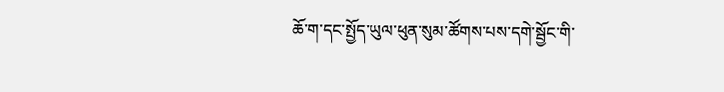ཆོ་ག་དང་སྤྱོད་ཡུལ་ཕུན་སུམ་ཚོགས་པས་དགེ་སྦྱོང་གི་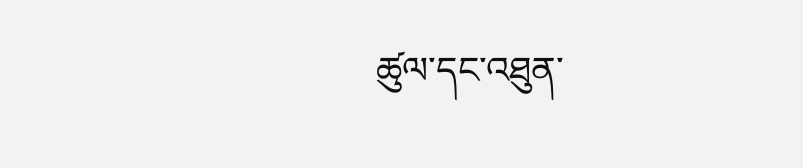ཚུལ་དང་འཐུན་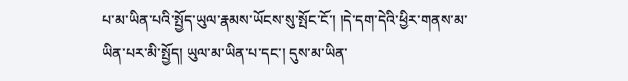པ་མ་ཡིན་པའི་སྤྱོད་ཡུལ་རྣམས་ཡོངས་སུ་སྤོང་ངོ་། །དེ་དག་དེའི་ཕྱིར་གནས་མ་ཡིན་པར་མི་སྤྱོད། ཡུལ་མ་ཡིན་པ་དང་། དུས་མ་ཡིན་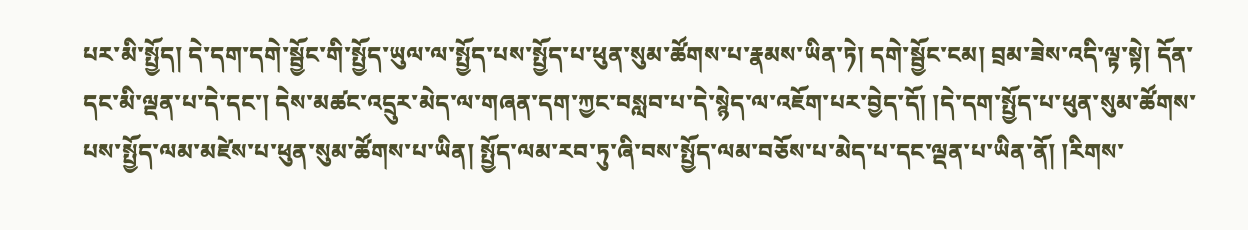པར་མི་སྤྱོད། དེ་དག་དགེ་སྦྱོང་གི་སྤྱོད་ཡུལ་ལ་སྤྱོད་པས་སྤྱོད་པ་ཕུན་སུམ་ཚོགས་པ་རྣམས་ཡིན་ཏེ། དགེ་སྦྱོང་ངམ། བྲམ་ཟེས་འདི་ལྟ་སྟེ། དོན་དང་མི་ལྡན་པ་དེ་དང་། དེས་མཚང་འདྲུར་མེད་ལ་གཞན་དག་ཀྱང་བསླབ་པ་དེ་སྙེད་ལ་འཇོག་པར་བྱེད་དོ། །དེ་དག་སྤྱོད་པ་ཕུན་སུམ་ཚོགས་པས་སྤྱོད་ལམ་མཛེས་པ་ཕུན་སུམ་ཚོགས་པ་ཡིན། སྤྱོད་ལམ་རབ་ཏུ་ཞི་བས་སྤྱོད་ལམ་བཅོས་པ་མེད་པ་དང་ལྡན་པ་ཡིན་ནོ། །རིགས་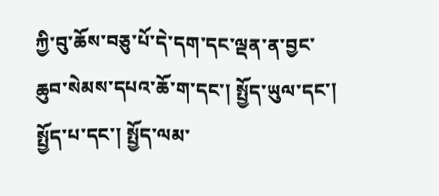ཀྱི་བུ་ཆོས་བཅུ་པོ་དེ་དག་དང་ལྡན་ན་བྱང་ཆུབ་སེམས་དཔའ་ཆོ་ག་དང་། སྤྱོད་ཡུལ་དང་། སྤྱོད་པ་དང་། སྤྱོད་ལམ་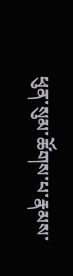ཕུན་སུམ་ཚོགས་པ་རྣམས་